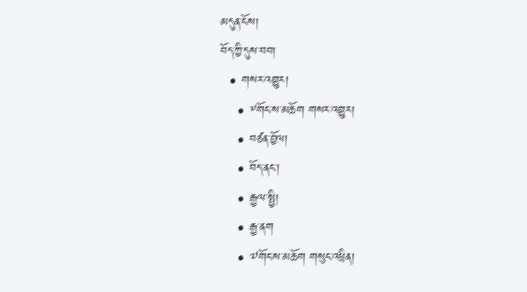མདུན་ངོས།
བོད་ཀྱི་དུས་བབ།
  • གསར་འགྱུར།
    • ༸གོང་ས་མཆོག གསར་འགྱུར།
    • བཙན་བྱོལ།
    • བོད་ནང་།
    • རྒྱལ་སྤྱི།
    • རྒྱ་ནག
    • ༧གོང་ས་མཆོག གསུང་འཕྲིན།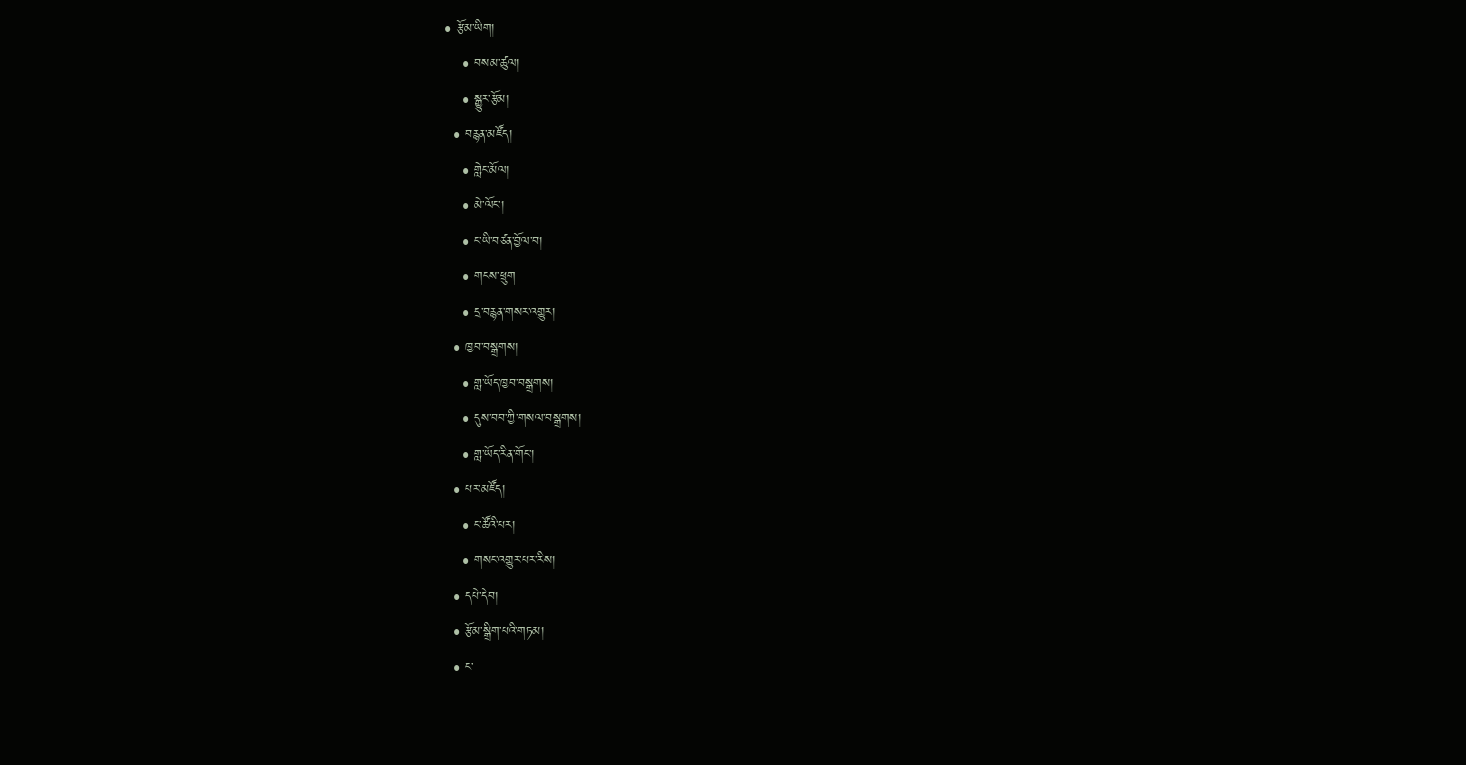• རྩོམ་ཡིག།
    • བསམ་ཚུལ།
    • སྒྱུར་རྩོམ།
  • བརྙན་མཛོད།
    • གླེང་མོལ།
    • མེ་ལོང་།
    • ང་ཡི་བཙན་བྱོལ་བ།
    • གངས་ཕྲུག
    • དྲ་བརྙན་གསར་འགྱུར།
  • ཁྱབ་བསྒྲགས།
    • གླ་ཡོད་ཁྱབ་བསྒྲགས།
    • དུས་བབ་ཀྱི་གསལ་བསྒྲགས།
    • གླ་ཡོད་རིན་གོང་།
  • པར་མཛོད།
    • ང་ཚོའི་པར།
    • གསང་འགྱུར་པར་རིས།
  • དཔེ་དེབ།
  • རྩོམ་སྒྲིག་པའི་གཏམ།
  • ང་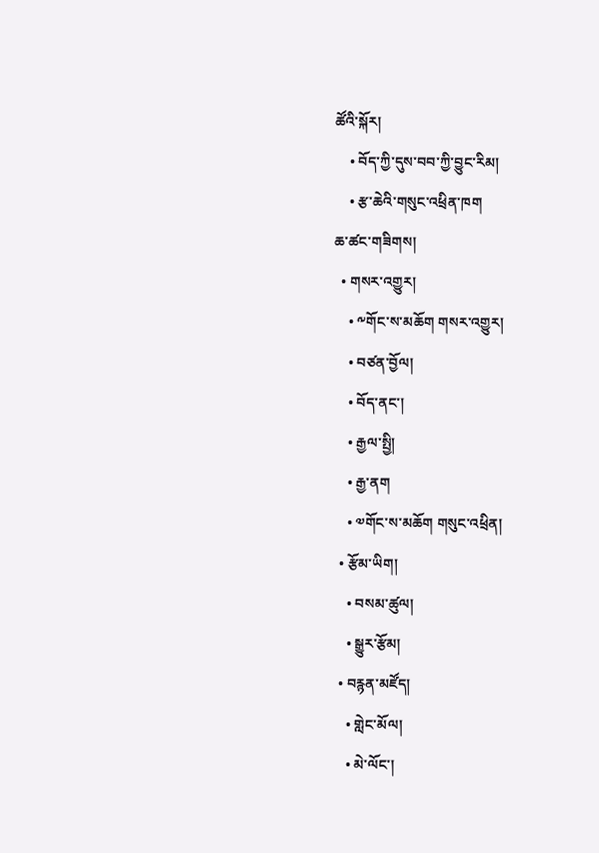ཚོའི་སྐོར།
    • བོད་ཀྱི་དུས་བབ་ཀྱི་བྱུང་རིམ།
    • རྩ་ཆེའི་གསུང་འཕྲིན་ཁག
ཆ་ཚང་གཟིགས།
  • གསར་འགྱུར།
    • ༸གོང་ས་མཆོག གསར་འགྱུར།
    • བཙན་བྱོལ།
    • བོད་ནང་།
    • རྒྱལ་སྤྱི།
    • རྒྱ་ནག
    • ༧གོང་ས་མཆོག གསུང་འཕྲིན།
  • རྩོམ་ཡིག།
    • བསམ་ཚུལ།
    • སྒྱུར་རྩོམ།
  • བརྙན་མཛོད།
    • གླེང་མོལ།
    • མེ་ལོང་།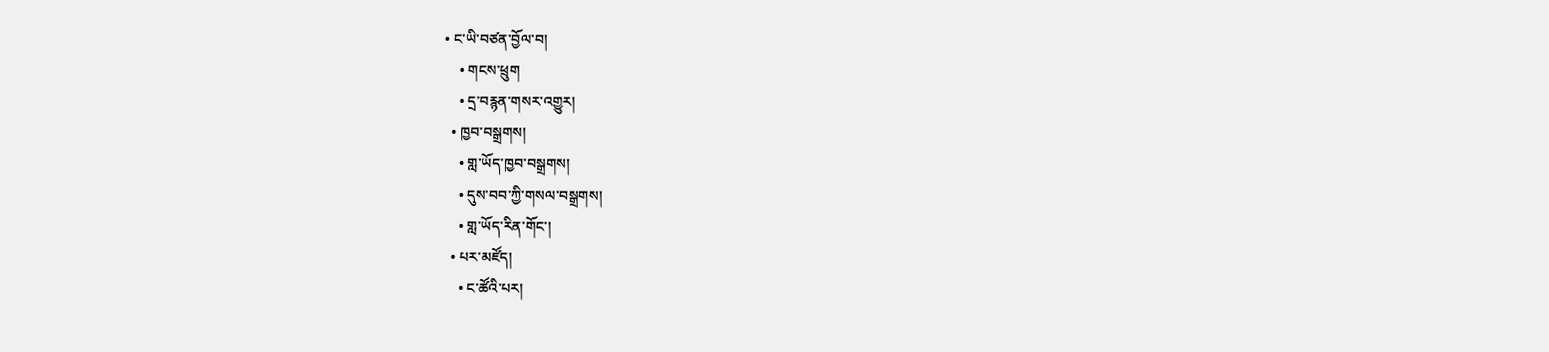• ང་ཡི་བཙན་བྱོལ་བ།
    • གངས་ཕྲུག
    • དྲ་བརྙན་གསར་འགྱུར།
  • ཁྱབ་བསྒྲགས།
    • གླ་ཡོད་ཁྱབ་བསྒྲགས།
    • དུས་བབ་ཀྱི་གསལ་བསྒྲགས།
    • གླ་ཡོད་རིན་གོང་།
  • པར་མཛོད།
    • ང་ཚོའི་པར།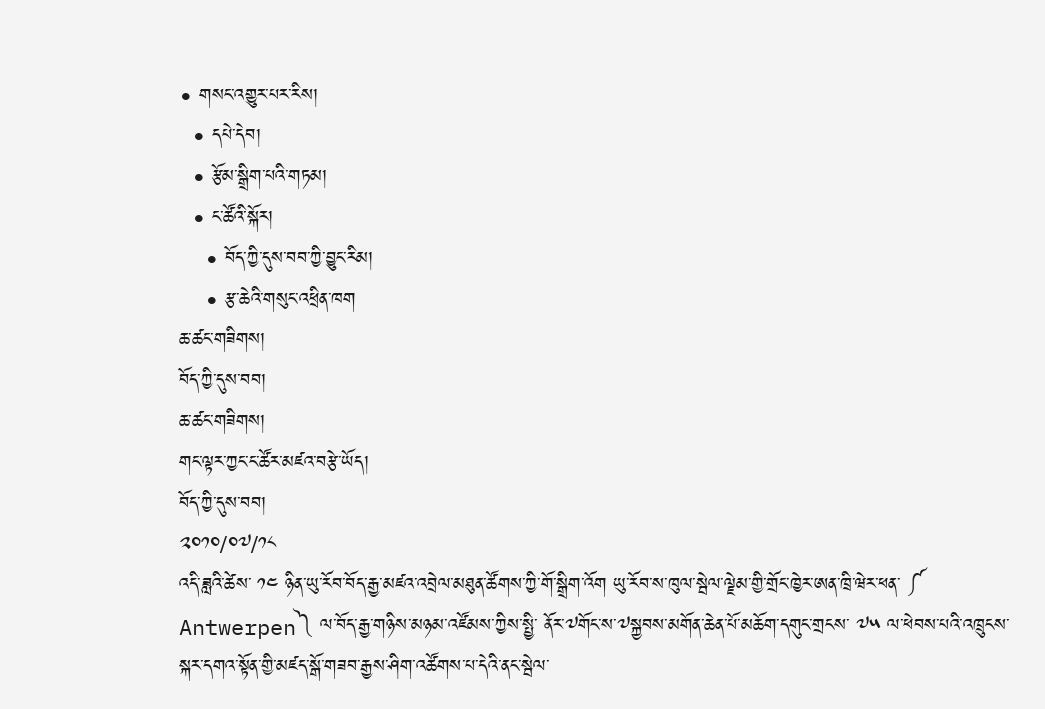• གསང་འགྱུར་པར་རིས།
  • དཔེ་དེབ།
  • རྩོམ་སྒྲིག་པའི་གཏམ།
  • ང་ཚོའི་སྐོར།
    • བོད་ཀྱི་དུས་བབ་ཀྱི་བྱུང་རིམ།
    • རྩ་ཆེའི་གསུང་འཕྲིན་ཁག
ཆ་ཚང་གཟིགས།
བོད་ཀྱི་དུས་བབ།
ཆ་ཚང་གཟིགས།
གང་ལྟར་ཀྱང་ང་ཚོར་མཛའ་བརྩེ་ཡོད།
བོད་ཀྱི་དུས་བབ།
༢༠༡༠/༠༧/༡༨
འདི་ཟླའི་ཚེས་ ༡༤ ཉིན་ཡུ་རོབ་བོད་རྒྱ་མཛའ་འབྲེལ་མཐུན་ཚོགས་ཀྱི་གོ་སྒྲིག་འོག ཡུ་རོབ་ས་ཁུལ་སྦེལ་ལྗེམ་གྱི་གྲོང་ཁྱེར་ཨན་ཁྲི་ཝེར་ཕན་ ༼ Antwerpen༽ ལ་བོད་རྒྱ་གཉིས་མཉམ་འཛོམས་ཀྱིས་སྤྱི་ ནོར་༧གོང་ས་༧སྐྱབས་མགོན་ཆེན་པོ་མཆོག་དགུང་གྲངས་ ༧༥ ལ་ཕེབས་པའི་འཁྲུངས་སྐར་དགའ་སྟོན་གྱི་མཛད་སྒོ་གཟབ་རྒྱས་ཤིག་འཚོགས་པ་དེའི་ནང་སྦེལ་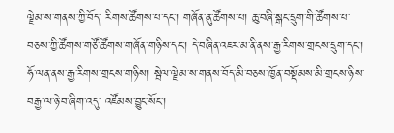ལྗེམ་ས་གནས་ཀྱི་བོད་ རིགས་ཚོགས་པ་དང་། གཞོན་ནུ་ཚོགས་པ། ཆུ་བཞི་སྒང་དྲུག་གི་ཚོགས་པ་བཅས་ཀྱི་ཚོགས་གཙོ་ཚོགས་གཞོན་གཉིས་དང་། དེ་བཞིན་འཇར་མ་ནི་ནས་རྒྱ་རིགས་གྲངས་དྲུག་དང་། ཧོ་ལན་ནས་རྒྱ་རིགས་གྲངས་གཉིས། སྦེལ་ལྗེམ་ས་གནས་བོད་མི་བཅས་ཁྱོན་བསྡོམས་མི་གྲངས་ཉིས་བརྒྱ་ལ་ཉེ་བ་ཞིག་འདུ་ འཛོམས་བྱུང་སོང་།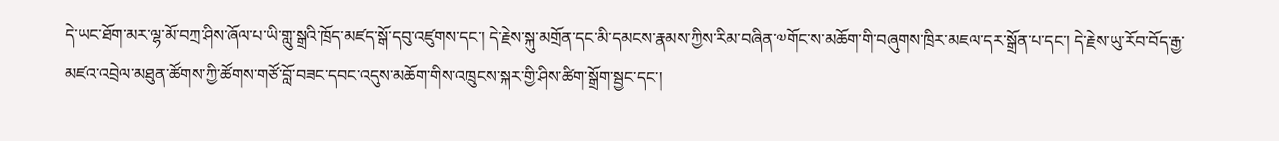དེ་ཡང་ཐོག་མར་ལྷ་མོ་བཀྲ་ཤིས་ཞོལ་པ་ཡི་གླུ་སྒྲའི་ཁྲོད་མཛད་སྒོ་དབུ་འཛུགས་དང་། དེ་རྗེས་སྐུ་མགྲོན་དང་མི་དམངས་རྣམས་ཀྱིས་རིམ་བཞིན་༧གོང་ས་མཆོག་གི་བཞུགས་ཁྲིར་མཇལ་དར་སྒྲོན་པ་དང་། དེ་རྗེས་ཡུ་རོབ་བོད་རྒྱ་མཛའ་འབྲེལ་མཐུན་ཚོགས་ཀྱི་ཚོགས་གཙོ་བློ་བཟང་དབང་འདུས་མཆོག་གིས་འཁྲུངས་སྐར་གྱི་ཤིས་ཚིག་སྒྲོག་སྦྱང་དང་།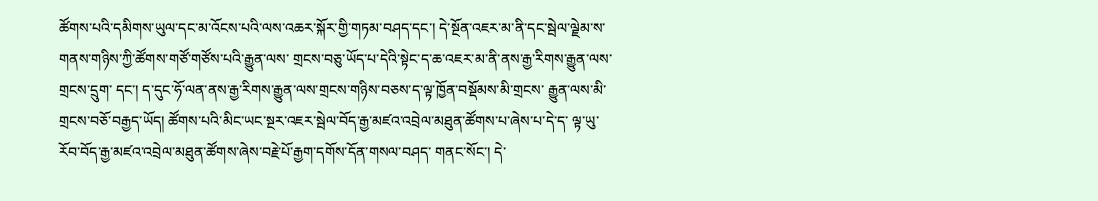ཚོགས་པའི་དམིགས་ཡུལ་དང་མ་འོངས་པའི་ལས་འཆར་སྐོར་གྱི་གཏམ་བཤད་དང་། དེ་སྔོན་འཇར་མ་ནི་དང་སྦེལ་ལྗེམ་ས་གནས་གཉིས་ཀྱི་ཚོགས་གཙོ་གཙོས་པའི་རྒྱུན་ལས་ གྲངས་བཅུ་ཡོད་པ་དེའི་སྟེང་ད་ཆ་འཇར་མ་ནི་ནས་རྒྱ་རིགས་རྒྱུན་ལས་གྲངས་དྲུག་ དང་། ད་དུང་ཧོ་ལན་ནས་རྒྱ་རིགས་རྒྱུན་ལས་གྲངས་གཉིས་བཅས་ད་ལྟ་ཁྱོན་བསྡོམས་མི་གྲངས་ རྒྱུན་ལས་མི་གྲངས་བཅོ་བརྒྱད་ཡོད། ཚོགས་པའི་མིང་ཡང་སྔར་འཇར་སྦེལ་བོད་རྒྱ་མཛའ་འབྲེལ་མཐུན་ཚོགས་པ་ཞེས་པ་དེ་ད་ ལྟ་ཡུ་རོབ་བོད་རྒྱ་མཛའ་འབྲེལ་མཐུན་ཚོགས་ཞེས་བརྗེ་པོ་རྒྱག་དགོས་དོན་གསལ་བཤད་ གནང་སོང་། དེ་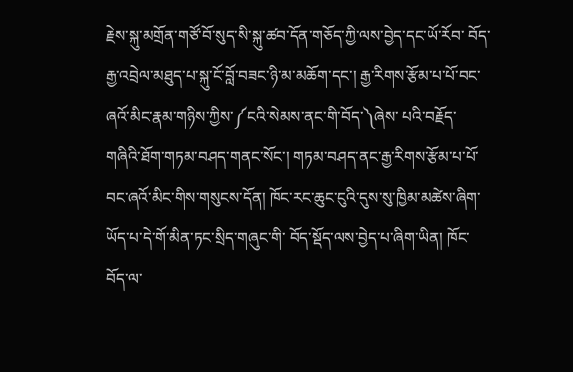རྗེས་སྐུ་མགྲོན་གཙོ་བོ་སུད་སི་སྐུ་ཚབ་དོན་གཅོད་ཀྱི་ལས་བྱེད་དང་ཡོ་རོབ་ བོད་རྒྱ་འབྲེལ་མཐུད་པ་སྐུ་ངོ་བློ་བཟང་ཉི་མ་མཆོག་དང་། རྒྱ་རིགས་རྩོམ་པ་པོ་བང་ཞའོ་མིང་རྣམ་གཉིས་ཀྱིས་༼ངའི་སེམས་ནང་གི་བོད་༽ཞེས་ པའི་བརྗོད་གཞིའི་ཐོག་གཏམ་བཤད་གནང་སོང་། གཏམ་བཤད་ནང་རྒྱ་རིགས་རྩོམ་པ་པོ་བང་ཞའོ་མིང་གིས་གསུངས་དོན། ཁོང་རང་ཆུང་ངུའི་དུས་སུ་ཁྱིམ་མཚེས་ཞིག་ཡོད་པ་དེ་གོ་མིན་ཏང་སྲིད་གཞུང་གི་ བོད་སྡོད་ལས་བྱེད་པ་ཞིག་ཡིན། ཁོང་བོད་ལ་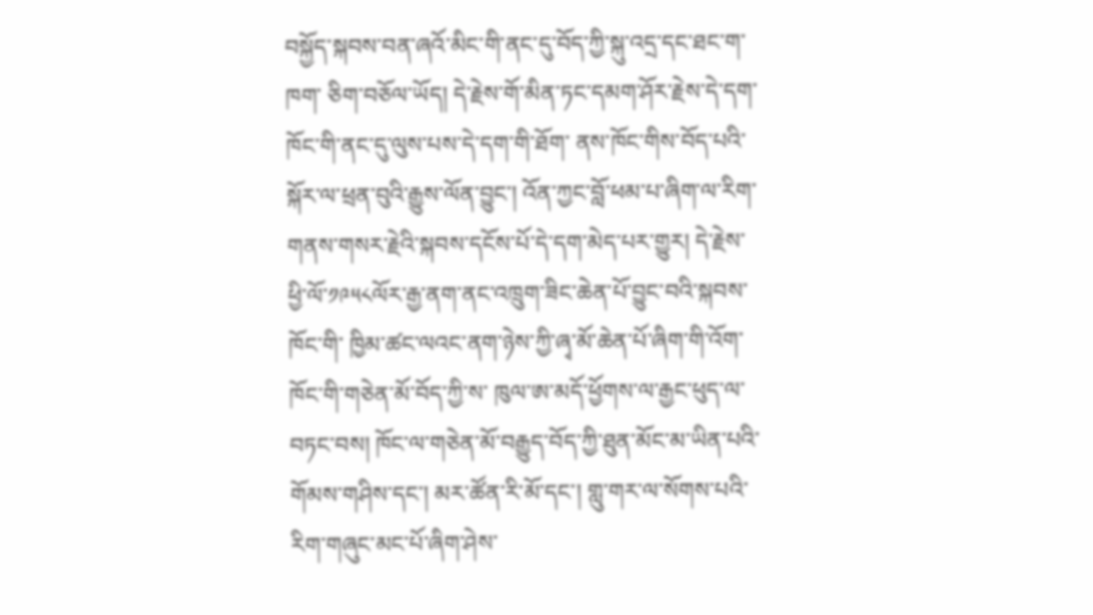བསྐྱོད་སྐབས་བན་ཞའོ་མིང་གི་ནང་དུ་བོད་ཀྱི་སྐུ་འདྲ་དང་ཐང་ག་ཁག་ ཅིག་བཅོལ་ཡོད། དེ་རྗེས་གོ་མིན་ཏང་དམག་ཤོར་རྗེས་དེ་དག་ཁོང་གི་ནང་དུ་ལུས་པས་དེ་དག་གི་ཐོག་ ནས་ཁོང་གིས་བོད་པའི་སྐོར་ལ་ཕྲན་བུའི་རྒྱུས་ལོན་བྱུང་། འོན་ཀྱང་བློ་ཕམ་པ་ཞིག་ལ་རིག་གནས་གསར་རྗེའི་སྐབས་དངོས་པོ་དེ་དག་མེད་པར་གྱུར། དེ་རྗེས་ཕྱི་ལོ་༡༩༥༨ལོར་རྒྱ་ནག་ནང་འཁྲུག་ཟིང་ཆེན་པོ་བྱུང་བའི་སྐབས་ཁོང་གི་ ཁྱིམ་ཚང་ལའང་ནག་ཉེས་ཀྱི་ཞྭ་མོ་ཆེན་པོ་ཞིག་གི་འོག་ཁོང་གི་གཅེན་མོ་བོད་ཀྱི་ས་ ཁུལ་ཨ་མདོ་ཕྱོགས་ལ་རྒྱང་ཕུད་ལ་བཏང་བས། ཁོང་ལ་གཅེན་མོ་བརྒྱུད་བོད་ཀྱི་ཐུན་མོང་མ་ཡིན་པའི་གོམས་གཤིས་དང་། མར་ཚོན་རི་མོ་དང་། གླུ་གར་ལ་སོགས་པའི་རིག་གཞུང་མང་པོ་ཞིག་ཤེས་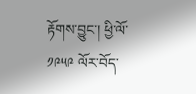རྟོགས་བྱུང་། ཕྱི་ལོ་༡༩༥༩ ལོར་བོད་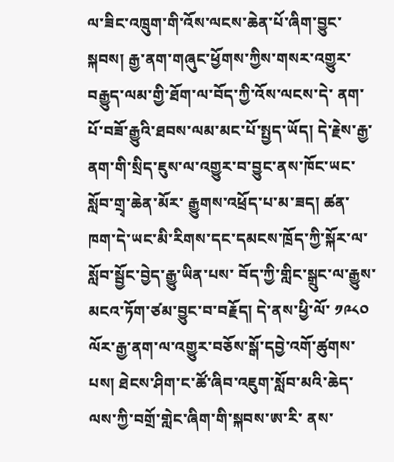ལ་ཟིང་འཁྲུག་གི་འོས་ལངས་ཆེན་པོ་ཞིག་བྱུང་སྐབས། རྒྱ་ནག་གཞུང་ཕྱོགས་ཀྱིས་གསར་འགྱུར་བརྒྱུད་ལམ་གྱི་ཐོག་ལ་བོད་ཀྱི་འོས་ལངས་དེ་ ནག་པོ་བཟོ་རྒྱུའི་ཐབས་ལམ་མང་པོ་སྤྱད་ཡོད། དེ་རྗེས་རྒྱ་ནག་གི་སྲིད་ཇུས་ལ་འགྱུར་བ་བྱུང་ནས་ཁོང་ཡང་སློབ་གྲྭ་ཆེན་མོར་ རྒྱུགས་འཕྲོད་པ་མ་ཟད། ཚན་ཁག་དེ་ཡང་མི་རིགས་དང་དམངས་ཁྲོད་ཀྱི་སྐོར་ལ་སློབ་སྦྱོང་བྱེད་རྒྱུ་ཡིན་པས་ བོད་ཀྱི་གླིང་སྒྲུང་ལ་རྒྱུས་མངའ་ཏོག་ཙམ་བྱུང་བ་བརྗོད། དེ་ནས་ཕྱི་ལོ་ ༡༩༨༠ ལོར་རྒྱ་ནག་ལ་འགྱུར་བཅོས་སྒོ་དབྱེ་འགོ་ཚུགས་པས། ཐེངས་ཤིག་ང་ཚོ་ཞིབ་འཇུག་སློབ་མའི་ཆེད་ལས་ཀྱི་བགྲོ་གླེང་ཞིག་གི་སྐབས་ཨ་རི་ ནས་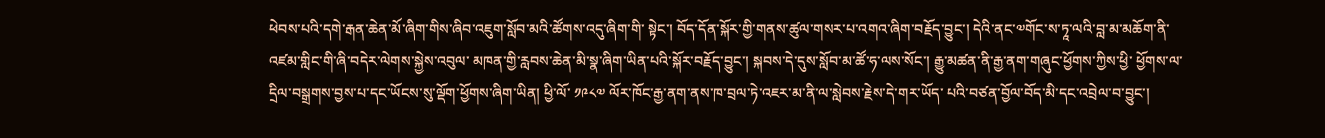ཕེབས་པའི་དགེ་རྒན་ཆེན་མོ་ཞིག་གིས་ཞིབ་འཇུག་སློབ་མའི་ཚོགས་འདུ་ཞིག་གི་ སྟེང་། བོད་དོན་སྐོར་གྱི་གནས་ཚུལ་གསར་པ་འགའ་ཞིག་བརྗོད་བྱུང་། དེའི་ནང་༧གོང་ས་ཏཱ་ལའི་བླ་མ་མཆོག་ནི་འཛམ་གླིང་གི་ཞི་བདེར་ལེགས་སྐྱེས་འབུལ་ མཁན་གྱི་རླབས་ཆེན་མི་སྣ་ཞིག་ཡིན་པའི་སྐོར་བརྗོད་བྱུང་། སྐབས་དེ་དུས་སློབ་མ་ཚོ་ཧ་ལས་སོང་། རྒྱུ་མཚན་ནི་རྒྱ་ནག་གཞུང་ཕྱོགས་ཀྱིས་ཕྱི་ ཕྱོགས་ལ་དྲིལ་བསྒྲགས་བྱས་པ་དང་ཡོངས་སུ་ལྡོག་ཕྱོགས་ཞིག་ཡིན། ཕྱི་ལོ་ ༡༩༨༧ ལོར་ཁོང་རྒྱ་ནག་ནས་ཁ་བྲལ་ཏེ་འཇར་མ་ནི་ལ་སླེབས་རྗེས་དེ་གར་ཡོད་ པའི་བཙན་བྱོལ་བོད་མི་དང་འབྲེལ་བ་བྱུང་།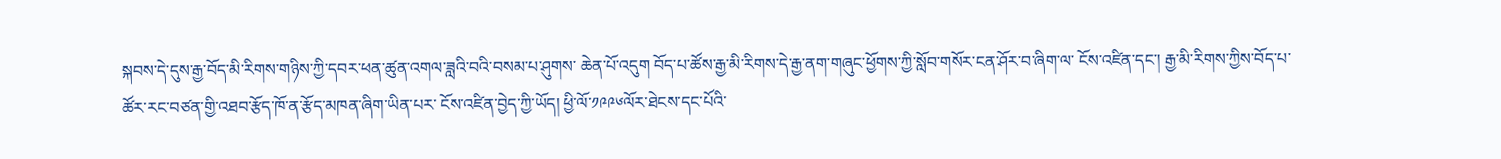སྐབས་དེ་དུས་རྒྱ་བོད་མི་རིགས་གཉིས་ཀྱི་དབར་ཕན་ཚུན་འགལ་ཟླའི་བའི་བསམ་པ་ཤུགས་ ཆེན་པོ་འདུག བོད་པ་ཚོས་རྒྱ་མི་རིགས་དེ་རྒྱ་ནག་གཞུང་ཕྱོགས་ཀྱི་སློབ་གསོར་ངན་ཤོར་བ་ཞིག་ལ་ ངོས་འཛིན་དང་། རྒྱ་མི་རིགས་ཀྱིས་བོད་པ་ཚོར་རང་བཙན་གྱི་འཐབ་རྩོད་ཁོ་ན་རྩོད་མཁན་ཞིག་ཡིན་པར་ ངོས་འཛིན་བྱེད་ཀྱི་ཡོད། ཕྱི་ལོ་༡༩༩༦ལོར་ཐེངས་དང་པོའི་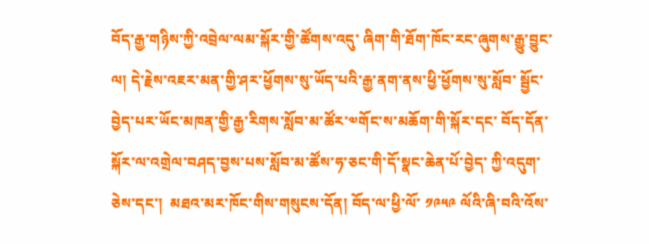བོད་རྒྱ་གཉིས་ཀྱི་འབྲེལ་ལམ་སྐོར་གྱི་ཚོགས་འདུ་ ཞིག་གི་ཐོག་ཁོང་རང་ཞུགས་རྒྱུ་བྱུང་ལ། དེ་རྗེས་འཇར་མན་གྱི་ཤར་ཕྱོགས་སུ་ཡོད་པའི་རྒྱ་ནག་ནས་ཕྱི་ཕྱོགས་སུ་སློབ་ སྦྱོང་བྱེད་པར་ཡོང་མཁན་གྱི་རྒྱ་རིགས་སློབ་མ་ཚོར་༧གོང་ས་མཆོག་གི་སྐོར་དང་ བོད་དོན་སྐོར་ལ་འགྲེལ་བཤད་བྱས་པས་སློབ་མ་ཚོས་ཧ་ཅང་གི་དོ་སྣང་ཆེན་པོ་བྱེད་ ཀྱི་འདུག་ཅེས་དང་།  མཐའ་མར་ཁོང་གིས་གསུངས་དོན། བོད་ལ་ཕྱི་ལོ་ ༡༩༥༩ ལོའི་ཞི་བའི་འོས་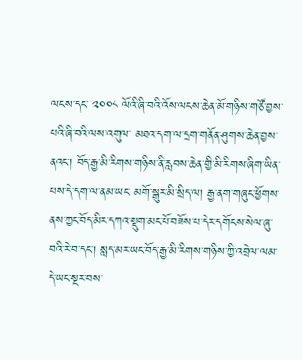ལངས་དང་ ༢༠༠༨ ལོའི་ཞི་བའི་འོས་ལངས་ཆེན་མོ་གཉིས་གཙོ་བྱས་པའི་ཞི་བའི་ལས་འགུལ་ མཐའ་དག་ལ་དྲག་གནོན་ཤུགས་ཆེན་བྱས་ནའང་། བོད་རྒྱ་མི་རིགས་གཉིས་ནི་རླབས་ཆེན་གྱི་མི་རིགས་ཞིག་ཡིན་པས་དེ་དག་ལ་ནམ་ཡང་ མགོ་སྒུར་མི་སྲིད་ལ། རྒྱ་ནག་གཞུང་ཕྱོགས་ནས་ཀྱང་བོད་མིར་དཀའ་སྡུག་མང་པོ་བཟོས་པ་དེར་དགོངས་སེལ་ཞུ་ བའི་རེ་བ་དང་། སླད་མར་ཡང་བོད་རྒྱ་མི་རིགས་གཉིས་ཀྱི་འབྲེལ་ལམ་དེ་ཡང་སྔར་བས་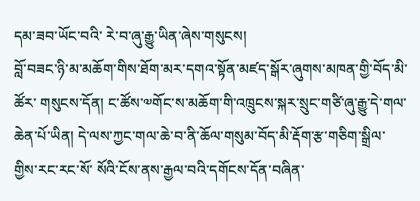དམ་ཟབ་ཡོང་བའི་ རེ་བ་ཞུ་རྒྱུ་ཡིན་ཞེས་གསུངས།
བློ་བཟང་ཉི་མ་མཆོག་གིས་ཐོག་མར་དགའ་སྟོན་མཛད་སྒོར་ཞུགས་མཁན་གྱི་བོད་མི་ཚོར་ གསུངས་དོན། ང་ཚོས་༧གོང་ས་མཆོག་གི་འཁྲུངས་སྐར་སྲུང་གཙི་ཞུ་རྒྱུ་དེ་གལ་ཆེན་པོ་ཡིན། དེ་ལས་ཀྱང་གལ་ཆེ་བ་ནི་ཆོལ་གསུམ་བོད་མི་རྡོག་རྩ་གཅིག་སྒྲིལ་གྱིས་རང་རང་སོ་ སོའི་ངོས་ནས་རྒྱལ་བའི་དགོངས་དོན་བཞིན་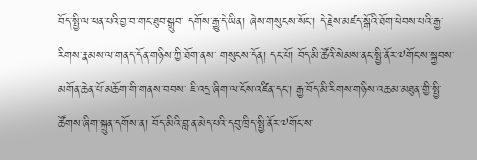བོད་སྤྱི་ལ་ཕན་པའི་བྱ་བ་གང་ཐུབ་སྒྲུབ་ དགོས་རྒྱུ་དེ་ཡིན། ཞེས་གསུངས་སོང་། དེ་རྗེས་མཛད་སྒོའི་ཐོག་ཕེབས་པའི་རྒྱ་རིགས་རྣམས་ལ་གནད་དོན་གཉིས་ཀྱི་ཐོག་ནས་ གསུངས་དོན། དང་པོ། བོད་མི་ཚོའི་སེམས་ནང་སྤྱི་ནོར་༧གོང་ས་སྐྱབས་མགོན་ཆེན་པོ་མཆོག་གི་གནས་བབས་ ཇི་འདྲ་ཞིག་ལ་ངོས་འཛིན་དང་། རྒྱ་བོད་མི་རིགས་གཉིས་འཆམ་མཐུན་གྱི་སྤྱི་ཚོགས་ཞིག་སྐྲུན་དགོས་ན། བོད་མིའི་བླ་ན་མེད་པའི་དབུ་ཁྲིད་སྤྱི་ནོར་༧གོང་ས་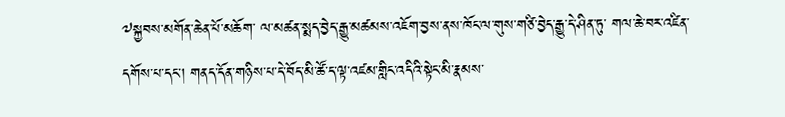༧སྐྱབས་མགོན་ཆེན་པོ་མཆོག་ ལ་མཚན་སྨད་བྱེད་རྒྱུ་མཚམས་འཇོག་བྱས་ནས་ཁོང་ལ་གུས་གཙི་བྱེད་རྒྱུ་དེ་ཤིན་ཏུ་ གལ་ཆེ་བར་འཛིན་དགོས་པ་དང་། གནད་དོན་གཉིས་པ་དེ་བོད་མི་ཚོ་ད་ལྟ་འཛམ་གླིང་འདིའི་སྟེང་མི་རྣམས་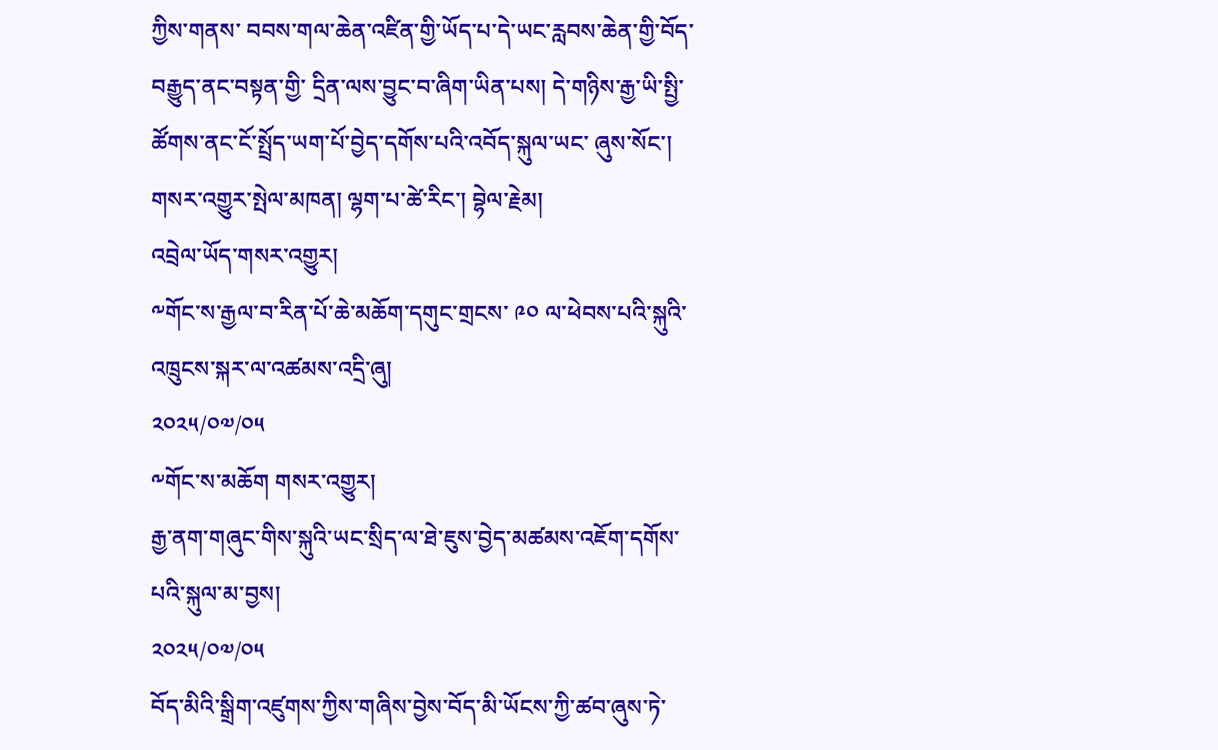ཀྱིས་གནས་ བབས་གལ་ཆེན་འཛིན་གྱི་ཡོད་པ་དེ་ཡང་རླབས་ཆེན་གྱི་བོད་བརྒྱུད་ནང་བསྟན་གྱི་ དྲིན་ལས་བྱུང་བ་ཞིག་ཡིན་པས། དེ་གཉིས་རྒྱ་ཡི་སྤྱི་ཚོགས་ནང་ངོ་སྤྲོད་ཡག་པོ་བྱེད་དགོས་པའི་འབོད་སྐུལ་ཡང་ ཞུས་སོང་།
གསར་འགྱུར་སྤེལ་མཁན། ལྷག་པ་ཚེ་རིང་། བྷེལ་རྗེམ།
འབྲེལ་ཡོད་གསར་འགྱུར།
༸གོང་ས་རྒྱལ་བ་རིན་པོ་ཆེ་མཆོག་དགུང་གྲངས་ ༩༠ ལ་ཕེབས་པའི་སྐུའི་འཁྲུངས་སྐར་ལ་འཚམས་འདྲི་ཞུ།
༢༠༢༥/༠༧/༠༥
༸གོང་ས་མཆོག གསར་འགྱུར།
རྒྱ་ནག་གཞུང་གིས་སྐུའི་ཡང་སྲིད་ལ་ཐེ་ཇུས་བྱེད་མཚམས་འཇོག་དགོས་པའི་སྐུལ་མ་བྱས།
༢༠༢༥/༠༧/༠༥
བོད་མིའི་སྒྲིག་འཛུགས་ཀྱིས་གཞིས་བྱེས་བོད་མི་ཡོངས་ཀྱི་ཚབ་ཞུས་ཏེ་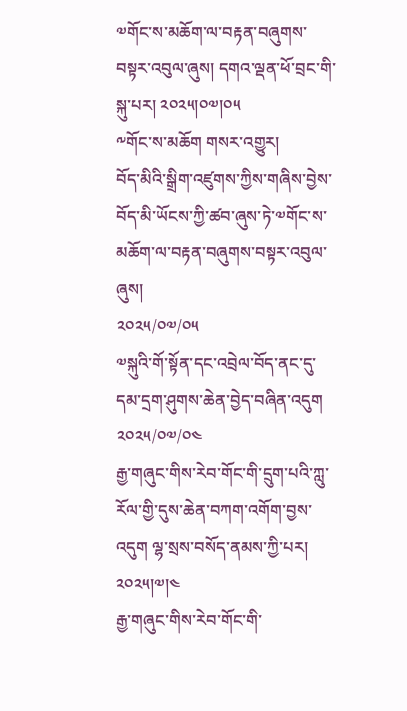༧གོང་ས་མཆོག་ལ་བརྟན་བཞུགས་བསྟར་འབུལ་ཞུས། དགའ་ལྡན་ཕོ་བྲང་གི་སྐུ་པར། ༢༠༢༥།༠༧།༠༥
༸གོང་ས་མཆོག གསར་འགྱུར།
བོད་མིའི་སྒྲིག་འཛུགས་ཀྱིས་གཞིས་བྱེས་བོད་མི་ཡོངས་ཀྱི་ཚབ་ཞུས་ཏེ་༧གོང་ས་མཆོག་ལ་བརྟན་བཞུགས་བསྟར་འབུལ་ཞུས།
༢༠༢༥/༠༧/༠༥
༧སྐུའི་གོ་སྟོན་དང་འབྲེལ་བོད་ནང་དུ་དམ་དྲག་ཤུགས་ཆེན་བྱེད་བཞིན་འདུག
༢༠༢༥/༠༧/༠༤
རྒྱ་གཞུང་གིས་རེབ་གོང་གི་དྲུག་པའི་ཀླུ་རོལ་གྱི་དུས་ཆེན་བཀག་འགོག་བྱས་འདུག ལྷ་སྲས་བསོད་ནམས་ཀྱི་པར། ༢༠༢༥།༧།༤
རྒྱ་གཞུང་གིས་རེབ་གོང་གི་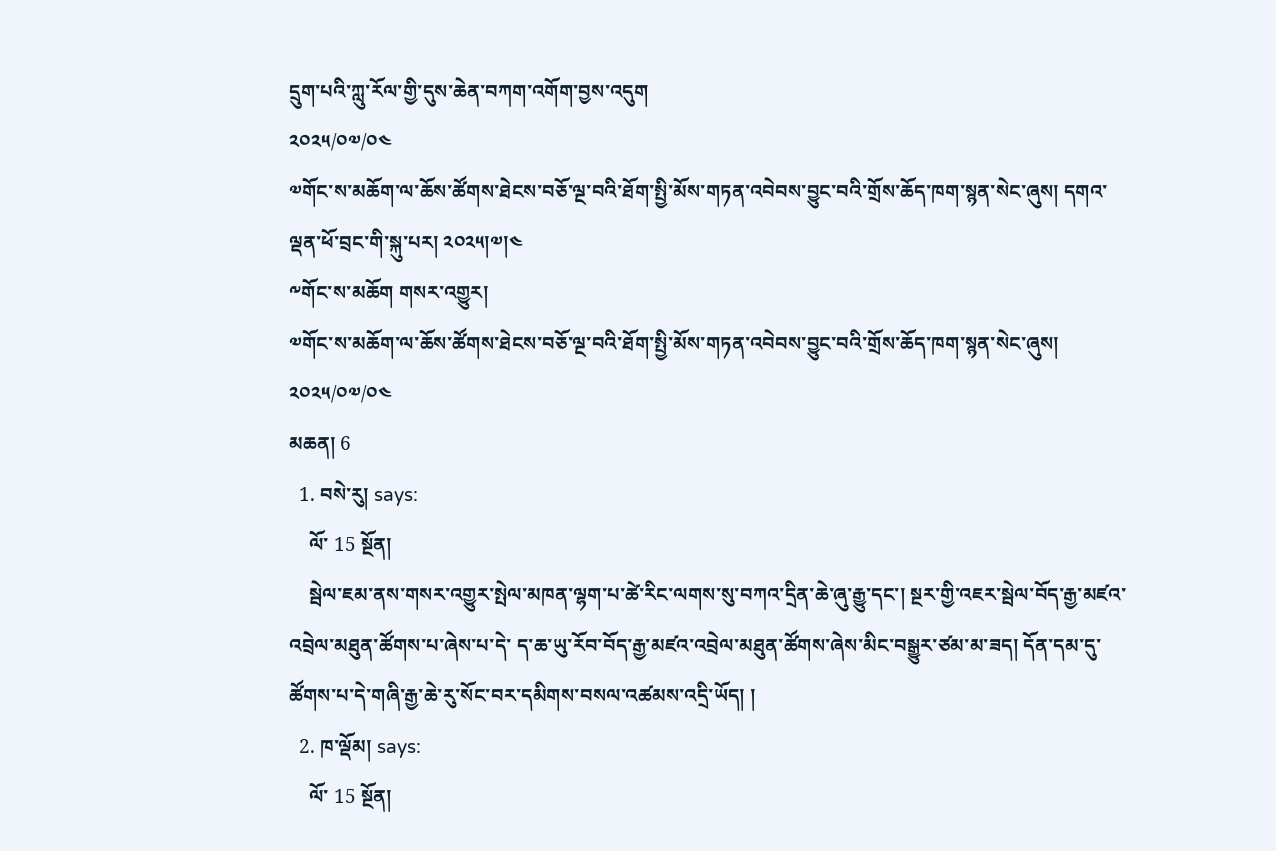དྲུག་པའི་ཀླུ་རོལ་གྱི་དུས་ཆེན་བཀག་འགོག་བྱས་འདུག
༢༠༢༥/༠༧/༠༤
༧གོང་ས་མཆོག་ལ་ཆོས་ཚོགས་ཐེངས་བཅོ་ལྔ་བའི་ཐོག་སྤྱི་མོས་གཏན་འབེབས་བྱུང་བའི་གྲོས་ཆོད་ཁག་སྙན་སེང་ཞུས། དགའ་ལྡན་ཕོ་བྲང་གི་སྐུ་པར། ༢༠༢༥།༧།༤
༸གོང་ས་མཆོག གསར་འགྱུར།
༧གོང་ས་མཆོག་ལ་ཆོས་ཚོགས་ཐེངས་བཅོ་ལྔ་བའི་ཐོག་སྤྱི་མོས་གཏན་འབེབས་བྱུང་བའི་གྲོས་ཆོད་ཁག་སྙན་སེང་ཞུས།
༢༠༢༥/༠༧/༠༤
མཆན། 6
  1. བསེ་རུ། says:
    ལོ་ 15 སྔོན།
    སྦེལ་ཇམ་ནས་གསར་འགྱུར་སྤེལ་མཁན་ལྷག་པ་ཚེ་རིང་ལགས་སུ་བཀའ་དྲིན་ཆེ་ཞུ་རྒྱུ་དང་། སྔར་གྱི་འཇར་སྦེལ་བོད་རྒྱ་མཛའ་འབྲེལ་མཐུན་ཚོགས་པ་ཞེས་པ་དེ་ ད་ཆ་ཡུ་རོབ་བོད་རྒྱ་མཛའ་འབྲེལ་མཐུན་ཚོགས་ཞེས་མིང་བསྒྱུར་ཙམ་མ་ཟད། དོན་དམ་དུ་ཚོགས་པ་དེ་གཞི་རྒྱ་ཆེ་རུ་སོང་བར་དམིགས་བསལ་འཚམས་འདྲི་ཡོད། །
  2. ཁ་ལྡོམ། says:
    ལོ་ 15 སྔོན།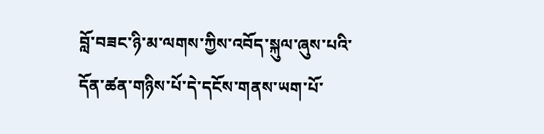བློ་བཟང་ཉི་མ་ལགས་ཀྱིས་འབོད་སྐུལ་ཞུས་པའི་དོན་ཚན་གཉིས་པོ་དེ་དངོས་གནས་ཡག་པོ་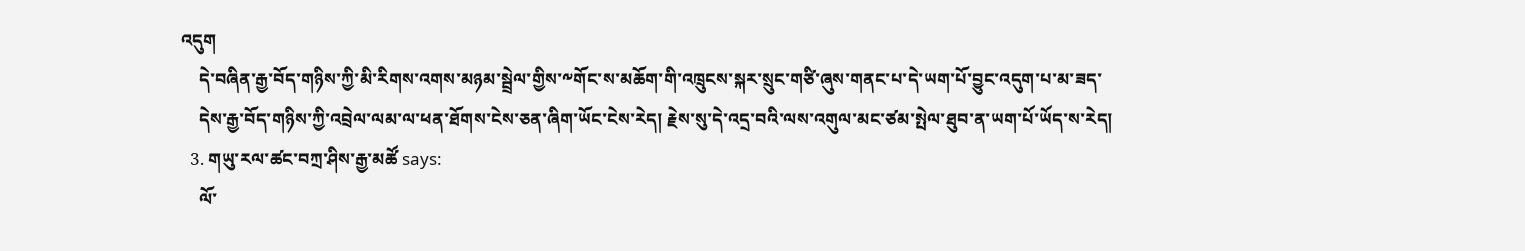འདུག
    དེ་བཞིན་རྒྱ་བོད་གཉིས་ཀྱི་མི་རིགས་འགས་མཉམ་སྦྲེལ་གྱིས་༸གོང་ས་མཆོག་གི་འཁྲུངས་སྐར་སྲུང་གཙི་ཞུས་གནང་པ་དེ་ཡག་པོ་བྱུང་འདུག་པ་མ་ཟད་
    དེས་རྒྱ་བོད་གཉིས་ཀྱི་འབྲེལ་ལམ་ལ་ཕན་ཐོགས་ངེས་ཅན་ཞིག་ཡོང་ངེས་རེད། རྗེས་སུ་དེ་འདྲ་བའི་ལས་འགུལ་མང་ཙམ་སྤེལ་ཐུབ་ན་ཡག་པོ་ཡོད་ས་རེད།
  3. གཡུ་རལ་ཚང་བཀྲ་ཤིས་རྒྱ་མཚོ says:
    ལོ་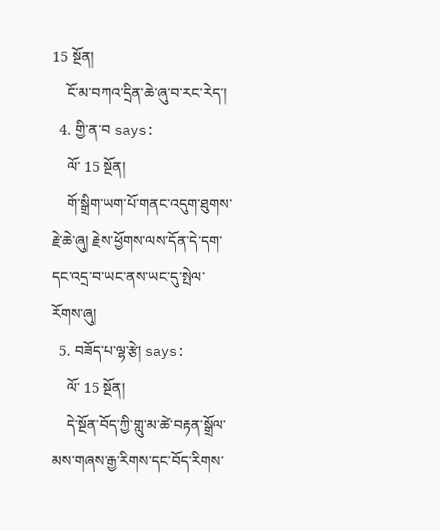15 སྔོན།
    ངོ་མ་བཀའ་དྲིན་ཆེ་ཞུ་བ་རང་རེད་།
  4. གྱི་ན་བ says:
    ལོ་ 15 སྔོན།
    གོ་སྒྲིག་ཡག་པོ་གནང་འདུག་ཐུགས་རྗེ་ཆེ་ཞུ། རྗེས་ཕྱོགས་ལས་དོན་དེ་དག་དང་འདྲ་བ་ཡང་ནས་ཡང་དུ་སྤེལ་རོགས་ཞུ།
  5. བཟོད་པ་ལྷ་རྩེ། says:
    ལོ་ 15 སྔོན།
    དེ་སྔོན་བོད་ཀྱི་གླུ་མ་ཚེ་བརྟན་སྒྲོལ་མས་གཞས་རྒྱ་རིགས་དང་བོད་རིགས་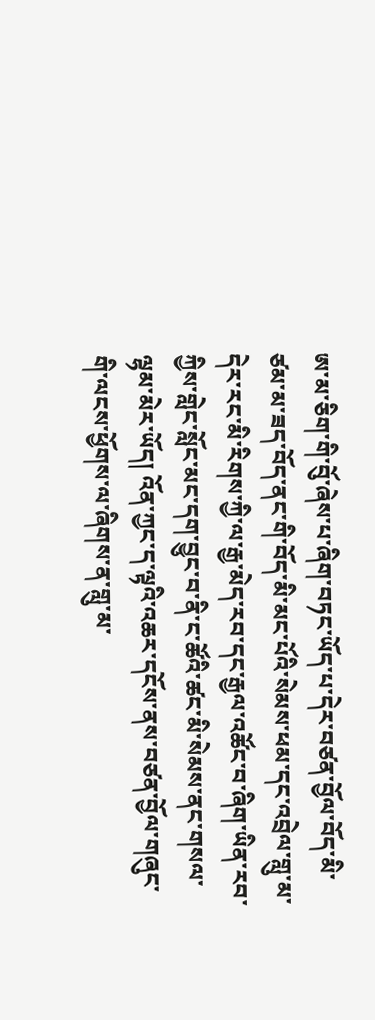ཨ་མ་ཅིག་གི་བོུ་ཞེས་པ་ཞིག་བཏང་ཡོད་པ་དེར་བཙན་བྱོལ་བོད་མི་ཙམ་མ་ཟད་བོད་ནང་གི་བོད་མི་མང་པོའི་སེམས་ཕམ་དང་འབྲེལ་གླུ་མ་དེར་རང་མི་རིགས་ཀྱི་ལ་རྒྱ་མེད་རབ་དང་རྒྱལ་འཚོང་བ་ཞིག་ཡིན་རབ་ཀྱིས་གླེང་སློང་མང་དག་བྱུང་བ་ནི་ང་ཚོའི་ཚང་མི་སེམས་ནང་གསལ་ལྷམ་མེར་ཡོད། འོན་ཀྱང་ད་ལྟའི་འཆར་དངོས་ནས་བཙན་བྱོལ་གཞུང་གི་ལངས་ཕྱོགས་ལ་ཞིགས་ན་གླུ་མ་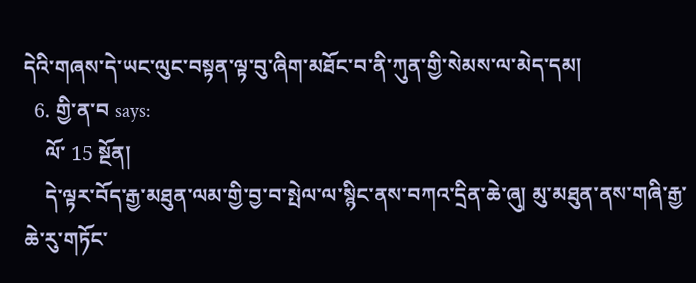དེའི་གཞས་དེ་ཡང་ལུང་བསྟན་ལྟ་བུ་ཞིག་མཐོང་བ་ནི་ཀུན་གྱི་སེམས་ལ་མེད་དམ།
  6. གྱི་ན་བ says:
    ལོ་ 15 སྔོན།
    དེ་ལྟར་བོད་རྒྱ་མཐུན་ལམ་གྱི་བྱ་བ་སྤེལ་ལ་སྙིང་ནས་བཀའ་དྲིན་ཆེ་ཞུ། མུ་མཐུན་ནས་གཞི་རྒྱ་ཆེ་རུ་གཏོང་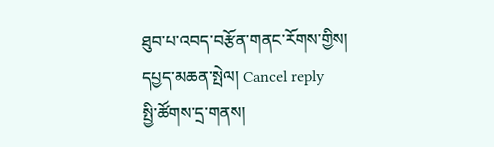ཐུབ་པ་འབད་བརྩོན་གནང་རོགས་གྱིས།
དཔྱད་མཆན་སྤེལ། Cancel reply
སྤྱི་ཚོགས་དྲ་གནས།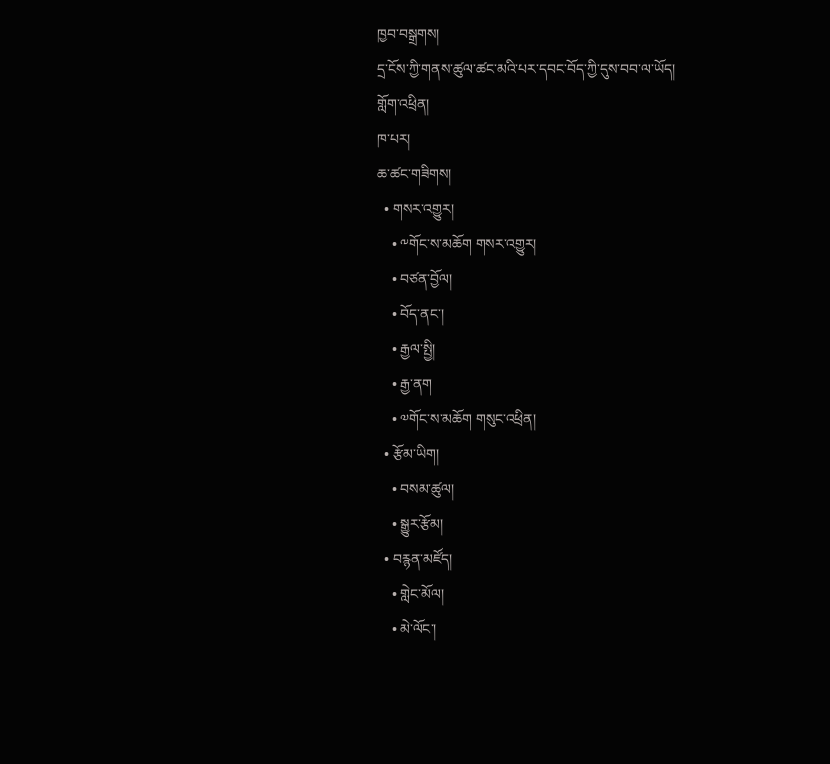ཁྱབ་བསྒྲགས།
དྲ་ངོས་ཀྱི་གནས་ཚུལ་ཚང་མའི་པར་དབང་བོད་ཀྱི་དུས་བབ་ལ་ཡོད།
གློག་འཕྲིན།
ཁ་པར།
ཆ་ཚང་གཟིགས།
  • གསར་འགྱུར།
    • ༸གོང་ས་མཆོག གསར་འགྱུར།
    • བཙན་བྱོལ།
    • བོད་ནང་།
    • རྒྱལ་སྤྱི།
    • རྒྱ་ནག
    • ༧གོང་ས་མཆོག གསུང་འཕྲིན།
  • རྩོམ་ཡིག།
    • བསམ་ཚུལ།
    • སྒྱུར་རྩོམ།
  • བརྙན་མཛོད།
    • གླེང་མོལ།
    • མེ་ལོང་།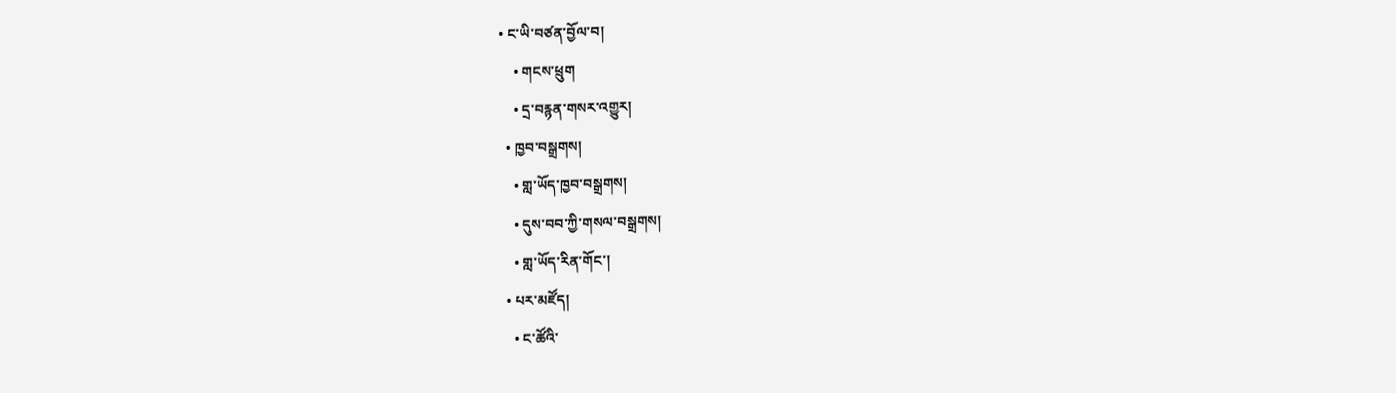• ང་ཡི་བཙན་བྱོལ་བ།
    • གངས་ཕྲུག
    • དྲ་བརྙན་གསར་འགྱུར།
  • ཁྱབ་བསྒྲགས།
    • གླ་ཡོད་ཁྱབ་བསྒྲགས།
    • དུས་བབ་ཀྱི་གསལ་བསྒྲགས།
    • གླ་ཡོད་རིན་གོང་།
  • པར་མཛོད།
    • ང་ཚོའི་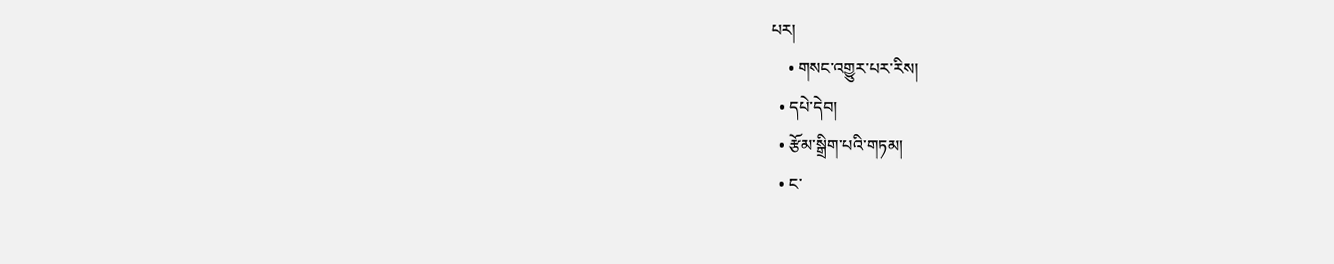པར།
    • གསང་འགྱུར་པར་རིས།
  • དཔེ་དེབ།
  • རྩོམ་སྒྲིག་པའི་གཏམ།
  • ང་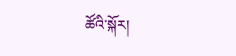ཚོའི་སྐོར།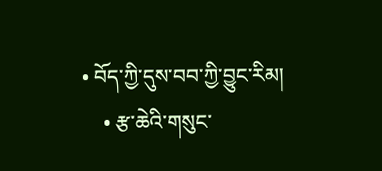• བོད་ཀྱི་དུས་བབ་ཀྱི་བྱུང་རིམ།
    • རྩ་ཆེའི་གསུང་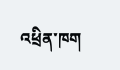འཕྲིན་ཁག